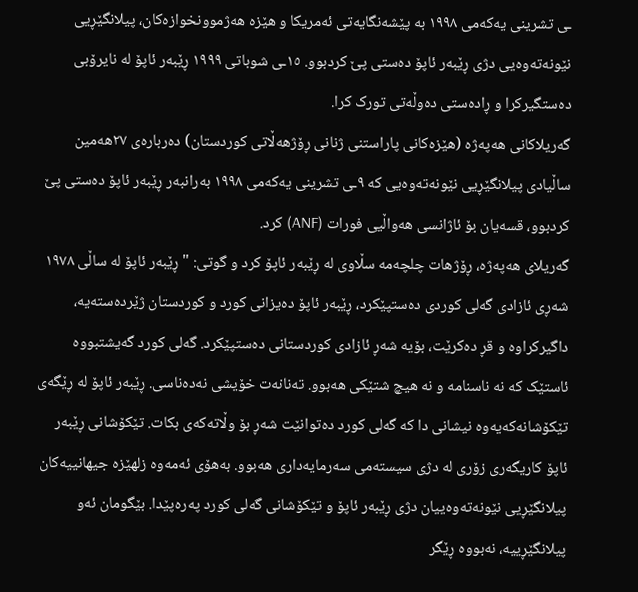ـی تشرینی یەکەمی ١٩٩٨ بە پێشەنگایەتی ئەمریکا و هێزە هەژموونخوازەکان، پیلانگێڕیی نێونەتەوەیی دژی ڕێبەر ئاپۆ دەستی پێ کردبوو. ١٥ـی شوباتی ١٩٩٩ ڕێبەر ئاپۆ لە نایرۆبی دەستگیرکرا و ڕادەستی دەوڵەتی تورک کرا.
گەریلاکانی هەپەژە (هێزەکانی پاراستنی ژنانی ڕۆژهەڵاتی کوردستان) دەربارەی ٢٧هەمین ساڵیادی پیلانگێڕیی نێونەتەوەیی کە ٩ـی تشرینی یەکەمی ١٩٩٨ بەرانبەر ڕێبەر ئاپۆ دەستی پێ کردبوو، قسەیان بۆ ئاژانسی هەواڵیی فورات (ANF) کرد.
گەریلای هەپەژە، ڕۆژهات چلچەمە سڵاوی لە ڕێبەر ئاپۆ کرد و گوتی: " ڕێبەر ئاپۆ لە ساڵی ١٩٧٨ شەڕی ئازادی گەلی کوردی دەستپێکرد، ڕێبەر ئاپۆ دەیزانی کورد و کوردستان ژێردەستەیە، داگیرکراوە و قڕ دەکرێت، بۆیە شەڕ ئازادی کوردستانی دەستپێکرد. گەلی کورد گەیشتبووە ئاستێک کە نە ناسنامە و نە هیچ شتێکی هەبوو. تەنانەت خۆیشی نەدەناسی. ڕێبەر ئاپۆ لە ڕێگەی تێکۆشانەکەیەوە نیشانی دا کە گەلی کورد دەتوانێت شەڕ بۆ وڵاتەکەی بکات. تێکۆشانی ڕێبەر ئاپۆ کاریگەری زۆری لە دژی سیستەمی سەرمایەداری هەبوو. بەهۆی ئەمەوە زلهێزە جیهانییەکان پیلانگێڕیی نێونەتەوەییان دژی ڕێبەر ئاپۆ و تێکۆشانی گەلی کورد پەرەپێدا. بێگومان ئەو پیلانگێڕییە، نەبووە ڕێگر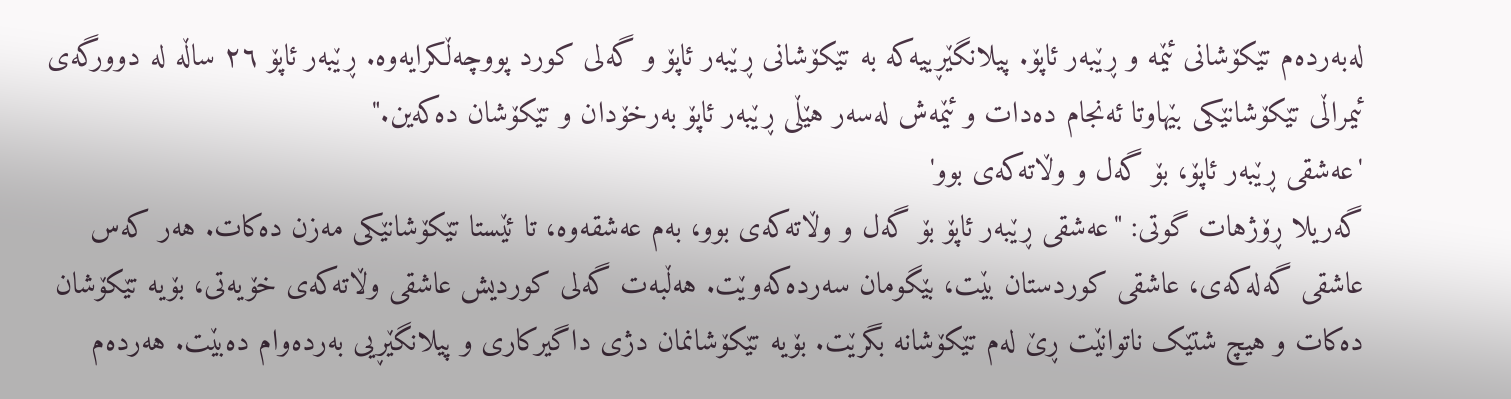لەبەردەم تێکۆشانی ئێمە و ڕێبەر ئاپۆ. پیلانگێڕییەکە بە تێکۆشانی ڕێبەر ئاپۆ و گەلی کورد پووچەڵکرایەوە. ڕێبەر ئاپۆ ٢٦ ساڵە لە دوورگەی ئیمراڵی تێکۆشانێکی بێهاوتا ئەنجام دەدات و ئێمەش لەسەر هێڵی ڕێبەر ئاپۆ بەرخۆدان و تێکۆشان دەکەین."
'عەشقی ڕێبەر ئاپۆ، بۆ گەل و وڵاتەکەی بوو'
گەریلا ڕۆژهات گوتی: "عەشقی ڕێبەر ئاپۆ بۆ گەل و وڵاتەکەی بوو، بەم عەشقەوە، تا ئێستا تێکۆشانێکی مەزن دەکات. هەر کەس عاشقی گەلەکەی، عاشقی کوردستان بێت، بێگومان سەردەکەوێت. هەڵبەت گەلی کوردیش عاشقی وڵاتەکەی خۆیەتی، بۆیە تێکۆشان دەکات و هیچ شتێک ناتوانێت ڕێ لەم تێکۆشانە بگرێت. بۆیە تێکۆشانمان دژی داگیرکاری و پیلانگێڕیی بەردەوام دەبێت. هەردەم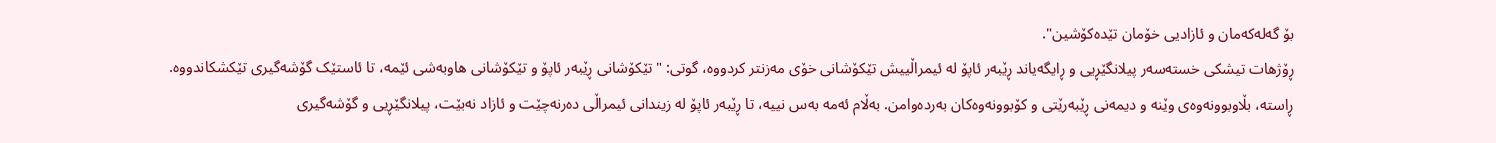بۆ گەلەکەمان و ئازادیی خۆمان تێدەکۆشین".
ڕۆژهات تیشکی خستەسەر پیلانگێڕیی و ڕایگەیاند ڕێبەر ئاپۆ لە ئیمراڵییش تێکۆشانی خۆی مەزنتر کردووە، گوتی: "تێکۆشانی ڕێبەر ئاپۆ و تێکۆشانی هاوبەشی ئێمە، تا ئاستێک گۆشەگیری تێکشکاندووە. ڕاستە، بڵاوبوونەوەی وێنە و دیمەنی ڕێبەرێتی و کۆبوونەوەکان بەردەوامن. بەڵام ئەمە بەس نییە، تا ڕێبەر ئاپۆ لە زیندانی ئیمراڵی دەرنەچێت و ئازاد نەبێت، پیلانگێڕیی و گۆشەگیری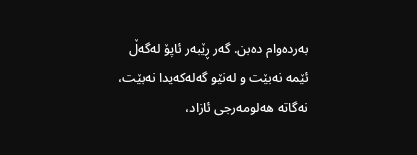بەردەوام دەبن. گەر ڕێبەر ئاپۆ لەگەڵ ئێمە نەبێت و لەنێو گەلەکەیدا نەبێت، نەگاتە هەلومەرجی ئازاد،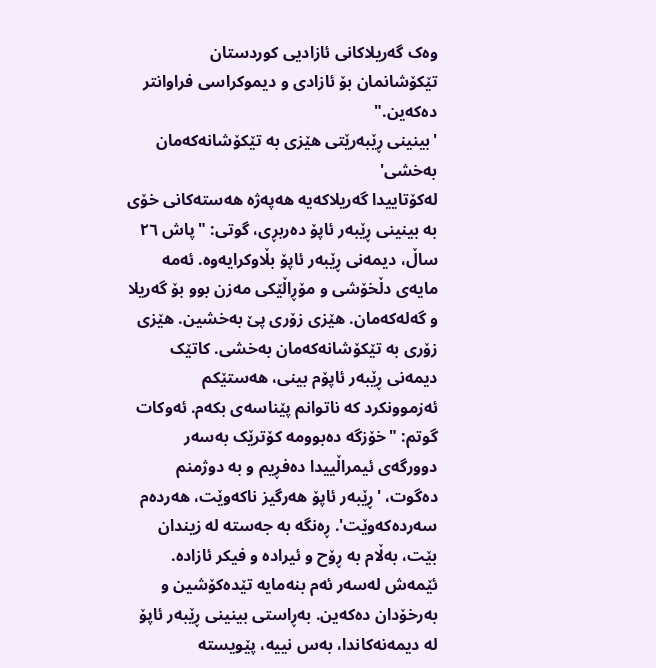وەک گەریلاکانی ئازادیی کوردستان تێکۆشانمان بۆ ئازادی و دیموکراسی فراوانتر دەکەین."
'بینینی ڕێبەرێتی هێزی بە تێکۆشانەکەمان بەخشی'
لەکۆتاییدا گەریلاکەیە هەپەژە هەستەکانی خۆی بە بینینی ڕێبەر ئاپۆ دەربڕی، گوتی: "پاش ٢٦ ساڵ، دیمەنی ڕێبەر ئاپۆ بڵاوکرایەوە. ئەمە مایەی دڵخۆشی و مۆڕاڵێکی مەزن بوو بۆ گەریلا و گەلەکەمان. هێزی زۆری پێ بەخشین. هێزی زۆری بە تێکۆشانەکەمان بەخشی. کاتێک دیمەنی ڕێبەر ئاپۆم بینی، هەستێکم ئەزموونکرد کە ناتوانم پێناسەی بکەم. ئەوکات گوتم: "خۆزگە دەبوومە کۆترێک بەسەر دوورگەی ئیمراڵییدا دەفڕیم و بە دوژمنم دەگوت، 'ڕێبەر ئاپۆ هەرگیز ناکەوێت، هەردەم سەردەکەوێت'. ڕەنگە بە جەستە لە زیندان بێت، بەڵام بە ڕۆح و ئیرادە و فیکر ئازادە. ئێمەش لەسەر ئەم بنەمایە تێدەکۆشین و بەرخۆدان دەکەین. بەڕاستی بینینی ڕێبەر ئاپۆ لە دیمەنەکاندا، بەس نییە، پێویستە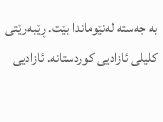بە جەستە لەنێوماندا بێت. ڕێبەرێتی کلیلی ئازادیی کوردستانە. ئازادیی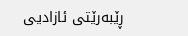ڕێبەرێتی ئازادیی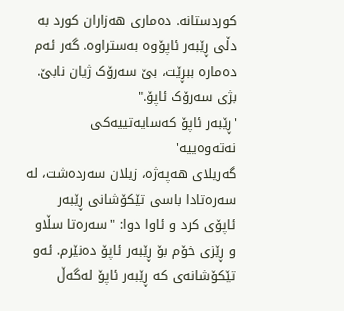کوردستانە. دەماری هەزاران کورد بە دڵی ڕێبەر ئاپۆوە بەستراوە. گەر ئەم دەمارە ببڕێت، بێ سەرۆک ژیان نابێ. بژی سەرۆک ئاپۆ."
'ڕێبەر ئاپۆ کەسایەتییەکی نەتەوەییە'
گەریلای هەپەژە، زیلان سەردەشت، لە سەرەتادا باسی تێکۆشانی ڕێبەر ئاپۆی کرد و ئاوا دوا: "سەرەتا سڵاو و ڕێزی خۆم بۆ ڕێبەر ئاپۆ دەنێرم. ئەو تێکۆشانەی کە ڕێبەر ئاپۆ لەگەڵ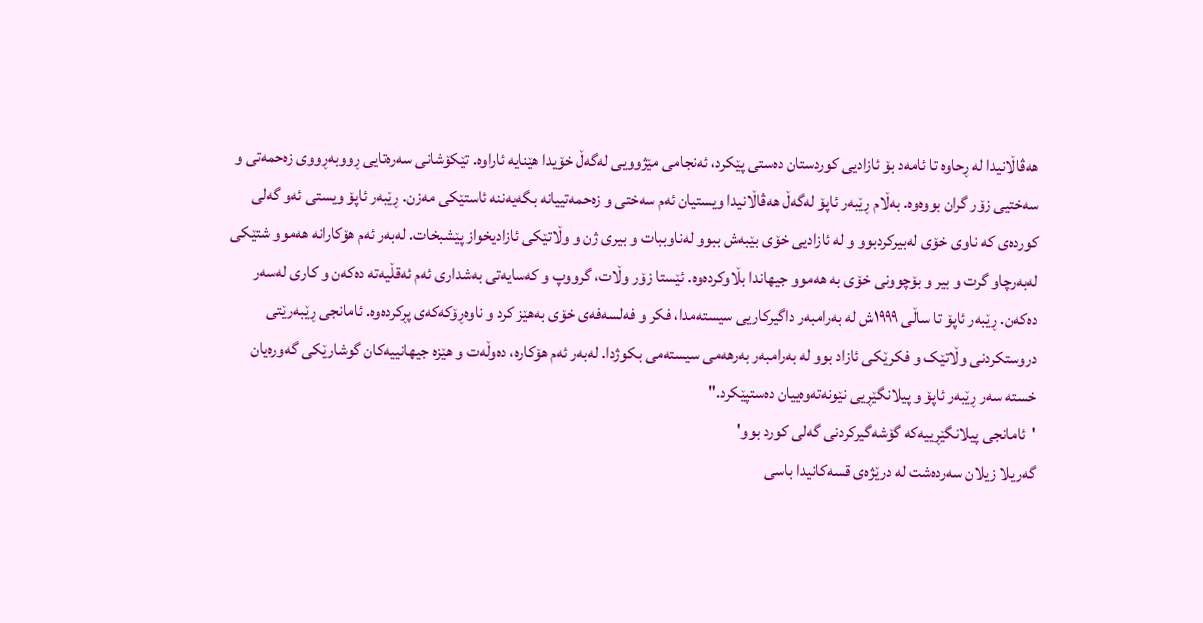هەڤاڵانیدا لە ڕحاوە تا ئامەد بۆ ئازادیی کوردستان دەستی پێکرد، ئەنجامی مێژوویی لەگەڵ خۆیدا هێنایە ئاراوە. تێکۆشانی سەرەتایی ڕووبەڕووی زەحمەتی و سەختیی زۆر گران بووەوە. بەڵام ڕێبەر ئاپۆ لەگەڵ هەڤاڵانیدا ویستیان ئەم سەختی و زەحمەتییانە بگەیەننە ئاستێکی مەزن. ڕێبەر ئاپۆ ویستی ئەو گەلی کوردەی کە ناوی خۆی لەبیرکردبوو و لە ئازادیی خۆی بێبەش ببوو لەناوببات و بیری ژن و وڵاتێکی ئازادیخواز پێشبخات. لەبەر ئەم هۆکارانە هەموو شتێکی لەبەرچاو گرت و بیر و بۆچوونی خۆی بە هەموو جیهاندا بڵاوکردەوە. ئێستا زۆر وڵات، گرووپ و کەسایەتی بەشداری ئەم ئەقڵیەتە دەکەن و کاری لەسەر دەکەن. ڕێبەر ئاپۆ تا ساڵی ١٩٩٩ش لە بەرامبەر داگیرکاریی سیستەمدا، فکر و فەلسەفەی خۆی بەهێز کرد و ناوەڕۆکەکەی پڕکردەوە. ئامانجی ڕێبەرێتی دروستکردنی وڵاتێک و فکرێکی ئازاد بوو لە بەرامبەر بەرهەمی سیستەمی بکوژدا. لەبەر ئەم هۆکارە، دەوڵەت و هێزە جیهانییەکان گوشارێکی گەورەیان خستە سەر ڕێبەر ئاپۆ و پیلانگێڕیی نێونەتەوەییان دەستپێکرد."
'ئامانجی پیلانگێڕییەکە گۆشەگیرکردنی گەلی کورد بوو'
گەریلا زیلان سەردەشت لە درێژەی قسەکانیدا باسی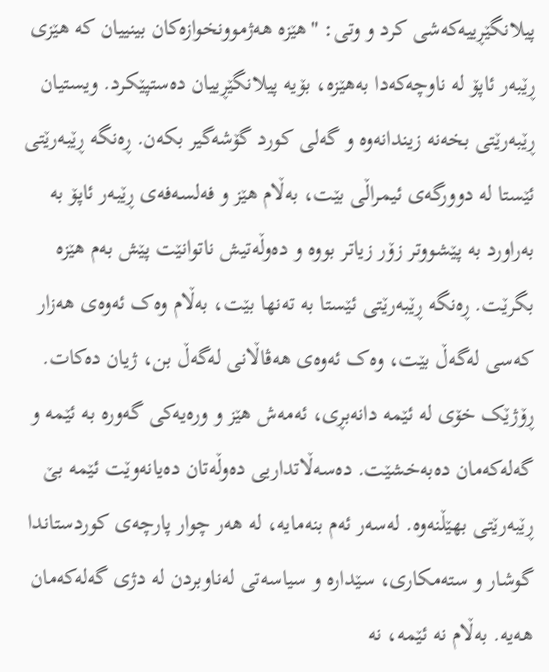پیلانگێڕییەکەشی کرد و وتی: "هێزە هەژموونخوازەکان بینییان کە هێزی ڕێبەر ئاپۆ لە ناوچەکەدا بەهێزە، بۆیە پیلانگێڕییان دەستپێکرد. ویستیان ڕێبەرێتی بخەنە زیندانەوە و گەلی کورد گۆشەگیر بکەن. ڕەنگە ڕێبەرێتی ئێستا لە دوورگەی ئیمراڵی بێت، بەڵام هێز و فەلسەفەی ڕێبەر ئاپۆ بە بەراورد بە پێشووتر زۆر زیاتر بووە و دەوڵەتیش ناتوانێت پێش بەم هێزە بگرێت. ڕەنگە ڕێبەرێتی ئێستا بە تەنها بێت، بەڵام وەک ئەوەی هەزار کەسی لەگەڵ بێت، وەک ئەوەی هەڤاڵانی لەگەڵ بن، ژیان دەکات. ڕۆژێک خۆی لە ئێمە دانەبڕی، ئەمەش هێز و ورەیەکی گەورە بە ئێمە و گەلەکەمان دەبەخشێت. دەسەڵاتداریی دەوڵەتان دەیانەوێت ئێمە بێ ڕێبەرێتی بهێڵنەوە. لەسەر ئەم بنەمایە، لە هەر چوار پارچەی کوردستاندا گوشار و ستەمکاری، سێدارە و سیاسەتی لەناوبردن لە دژی گەلەکەمان هەیە. بەڵام نە ئێمە، نە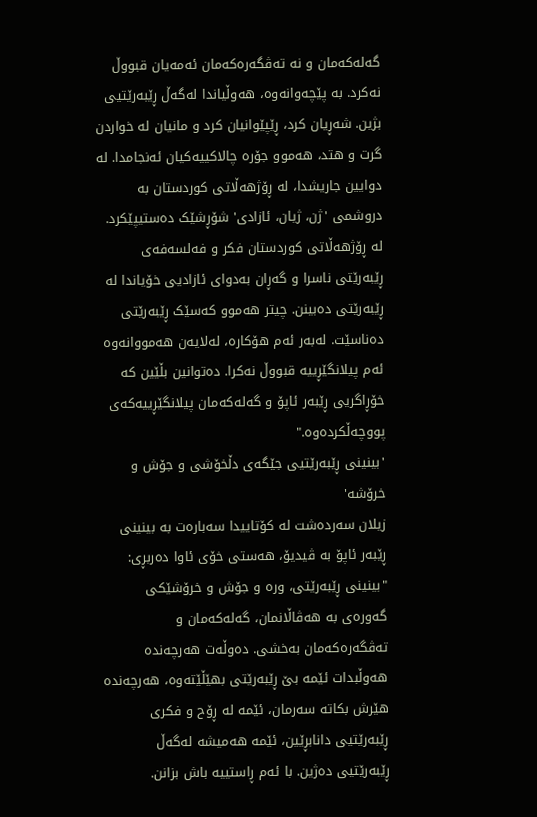گەلەکەمان و نە تەڤگەرەکەمان ئەمەیان قبووڵ نەکرد. بە پێچەوانەوە، هەوڵیاندا لەگەڵ ڕێبەرێتیی بژین. شەڕیان کرد، ڕێپێوانیان کرد و مانیان لە خواردن گرت و هتد، هەموو جۆرە چالاکییەکیان ئەنجامدا. لە دوایین جاریشدا، لە ڕۆژهەڵاتی کوردستان بە دروشمی 'ژن، ژیان، ئازادی' شۆڕشێک دەستیپێکرد. لە ڕۆژهەڵاتی کوردستان فکر و فەلسەفەی ڕێبەرێتی ناسرا و گەڕان بەدوای ئازادیی خۆیاندا لە ڕێبەرێتی دەبینن. چیتر هەموو کەسێک ڕێبەرێتی دەناسێت. لەبەر ئەم هۆکارە، لەلایەن هەمووانەوە ئەم پیلانگێڕییە قبووڵ نەکرا. دەتوانین بڵێین کە خۆڕاگریی ڕێبەر ئاپۆ و گەلەکەمان پیلانگێڕییەکەی پووچەڵکردەوە."
'بینینی ڕێبەرێتیی جێگەی دڵخۆشی و جۆش و خرۆشە'
زیلان سەردەشت لە کۆتاییدا سەبارەت بە بینینی ڕێبەر ئاپۆ بە ڤیدیۆ، هەستی خۆی ئاوا دەربڕی: "بینینی ڕێبەرێتی، ورە و جۆش و خرۆشێکی گەورەی بە هەڤاڵانمان، گەلەکەمان و تەڤگەرەکەمان بەخشی. دەوڵەت هەرچەندە هەوڵبدات ئێمە بێ ڕێبەرێتی بهێڵێتەوە، هەرچەندە هێرش بکاتە سەرمان، ئێمە لە ڕۆح و فکری ڕێبەرێتیی دانابڕێین، ئێمە هەمیشە لەگەڵ ڕێبەرێتیی دەژین. با ئەم ڕاستییە باش بزانن.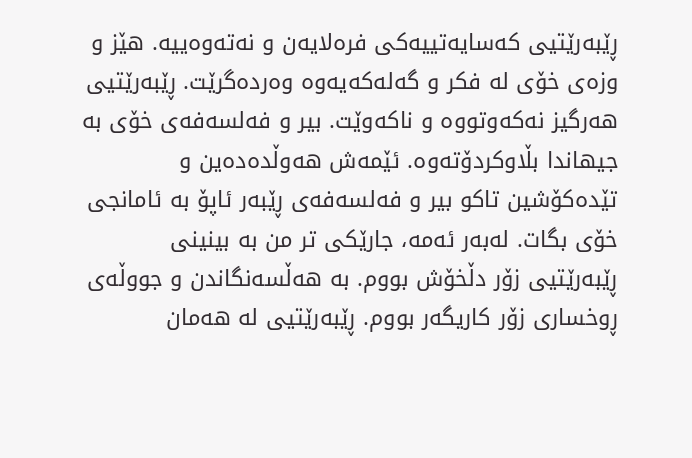ڕێبەرێتیی کەسایەتییەکی فرەلایەن و نەتەوەییە. هێز و وزەی خۆی لە فکر و گەلەکەیەوە وەردەگرێت. ڕێبەرێتیی هەرگیز نەکەوتووە و ناکەوێت. بیر و فەلسەفەی خۆی بە جیهاندا بڵاوکردۆتەوە. ئێمەش هەوڵدەدەین و تێدەکۆشین تاکو بیر و فەلسەفەی ڕێبەر ئاپۆ بە ئامانجی خۆی بگات. لەبەر ئەمە، جارێکی تر من بە بینینی ڕێبەرێتیی زۆر دڵخۆش بووم. بە هەڵسەنگاندن و جووڵەی ڕوخساری زۆر کاریگەر بووم. ڕێبەرێتیی لە هەمان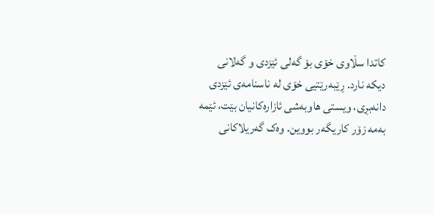کاتدا سڵاوی خۆی بۆ گەلی ئێزدی و گەلانی دیکە نارد. ڕێبەرێتیی خۆی لە ناسنامەی ئێزدی دانەبڕی، ویستی هاوبەشی ئازارەکانیان بێت، ئێمە بەمە زۆر کاریگەر بووین. وەک گەریلاکانی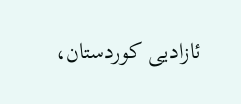ئازادیی کوردستان،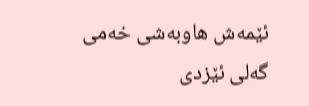ئێمەش هاوبەشی خەمی گەلی ئێزدی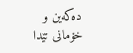دەکەین و خۆمانی تێدا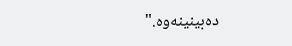دەبینینەوە."